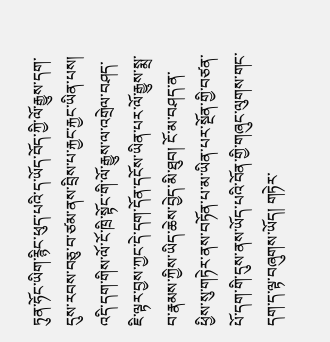ཏུན་ཧོང་ཡིག་རྙིང་ཕུད་པའི་ད་ཡོད་བོད་ཀྱི་ལོ་རྒྱུས་དག་དུས་རབས་བཅུ་བ་ཙམ་ནས་བྲིས་པ་རྐྱང་རྐྱང་ཡིན་པས། འདི་དག་གིས་ལོ་ངོ་ཁྲི་སྟོང་གི་ལོ་རྒྱུས་ལ་འགྲེལ་བཤད་ཇི་ལྟར་བྱས་ཀྱང་དེ་དག་དོན་དངོས་ཡིན་པར་ལོ་རྒྱུས་སྨྲ་བ་རྣམས་ཀྱིས་ཡིད་ཆེས་བྱེད་མི་ཐུབ། ངོ་མ་བཤད་ན་ཕྱིས་སུ་གཏེར་ནས་བཏོན་པ་མ་ཡིན་པར་སྔོན་གྱི་བཙན་པོ་དག་གི་དུས་ནས་ཡོད་པའི་བོན་གྱི་གཞུང་ལུགས་གང་དག་ད་ལྟ་བཞུགས་ཡོད། གཏེར་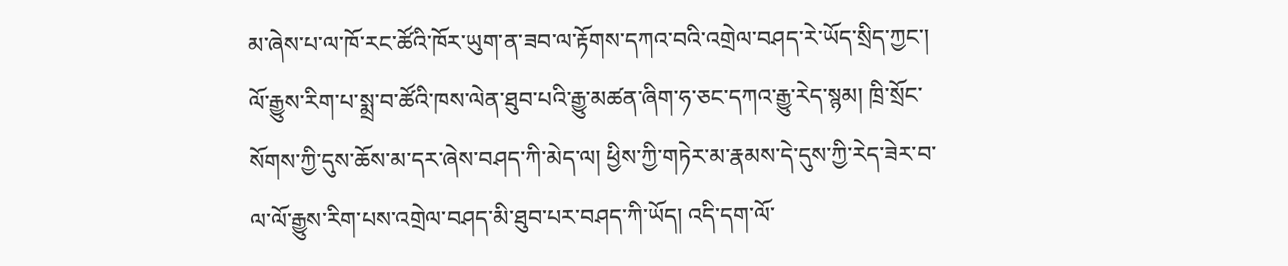མ་ཞེས་པ་ལ་ཁོ་རང་ཚོའི་ཁོར་ཡུག་ན་ཟབ་ལ་རྟོགས་དཀའ་བའི་འགྲེལ་བཤད་རེ་ཡོད་སྲིད་ཀྱང་། ལོ་རྒྱུས་རིག་པ་སྨྲ་བ་ཚོའི་ཁས་ལེན་ཐུབ་པའི་རྒྱུ་མཚན་ཞིག་ཧ་ཅང་དཀའ་རྒྱུ་རེད་སྙམ། ཁྲི་སྲོང་སོགས་ཀྱི་དུས་ཆོས་མ་དར་ཞེས་བཤད་ཀི་མེད་ལ། ཕྱིས་ཀྱི་གཏེར་མ་རྣམས་དེ་དུས་ཀྱི་རེད་ཟེར་བ་ལ་ལོ་རྒྱུས་རིག་པས་འགྲེལ་བཤད་མི་ཐུབ་པར་བཤད་ཀི་ཡོད། འདི་དག་ལོ་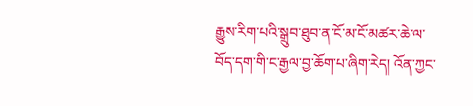རྒྱུས་རིག་པའི་སྒྲུབ་ཐུབ་ན་ངོ་མ་ངོ་མཚར་ཆེ་ལ་བོད་དག་གི་ང་རྒྱལ་བྱ་ཆོག་པ་ཞིག་རེད། འོན་ཀྱང་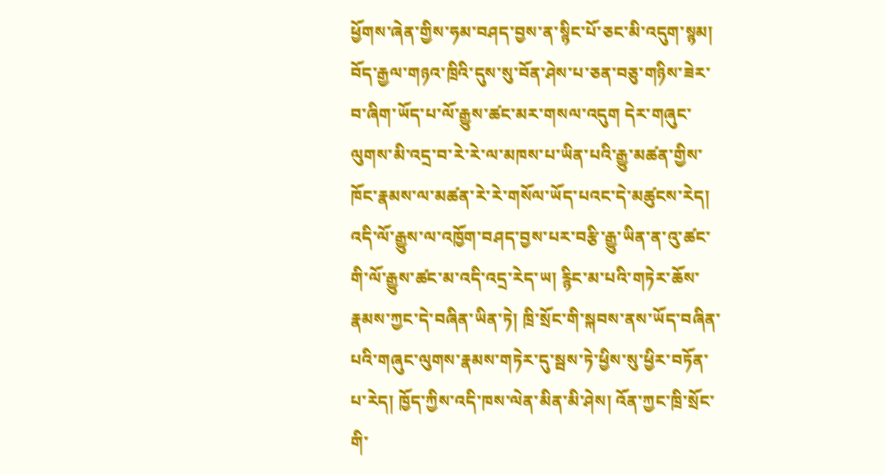ཕྱོགས་ཞེན་གྱིས་ཧམ་བཤད་བྱས་ན་སྙིང་པོ་ཅང་མི་འདུག་སྙམ།
བོད་རྒྱལ་གཉའ་ཁྲིའི་དུས་སུ་བོན་ཤེས་པ་ཅན་བཅུ་གཉིས་ཟེར་བ་ཞིག་ཡོད་པ་ལོ་རྒྱུས་ཚང་མར་གསལ་འདུག དེར་གཞུང་ལུགས་མི་འདྲ་བ་རེ་རེ་ལ་མཁས་པ་ཡིན་པའི་རྒྱུ་མཚན་གྱིས་ཁོང་རྣམས་ལ་མཚན་རེ་རེ་གསོལ་ཡོད་པའང་དེ་མཚུངས་རེད། འདི་ལོ་རྒྱུས་ལ་འཁྱོག་བཤད་བྱས་པར་བརྩི་རྒྱུ་ཡིན་ན་འུ་ཚང་གི་ལོ་རྒྱུས་ཚང་མ་འདི་འདྲ་རེད་ཡ། རྙིང་མ་པའི་གཏེར་ཆོས་རྣམས་ཀྱང་དེ་བཞིན་ཡིན་ཏེ། ཁྲི་སྲོང་གི་སྐབས་ནས་ཡོད་བཞིན་པའི་གཞུང་ལུགས་རྣམས་གཏེར་དུ་སྦས་ཏེ་ཕྱིས་སུ་ཕྱིར་བཏོན་པ་རེད། ཁྱོད་ཀྱིས་འདི་ཁས་ལེན་མིན་མི་ཤེས། འོན་ཀྱང་ཁྲི་སྲོང་གི་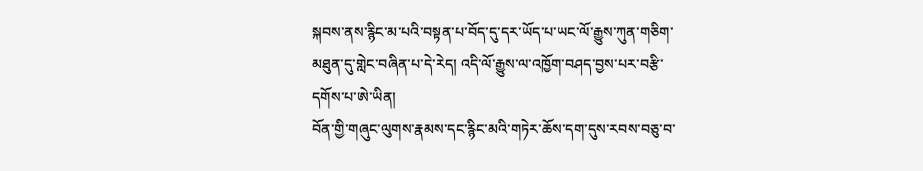སྐབས་ནས་རྙིང་མ་པའི་བསྟན་པ་བོད་དུ་དར་ཡོད་པ་ཡང་ལོ་རྒྱུས་ཀུན་གཅིག་མཐུན་དུ་གླེང་བཞིན་པ་དེ་རེད། འདི་ལོ་རྒྱུས་ལ་འཁྱོག་བཤད་བྱས་པར་བརྩི་དགོས་པ་ཨེ་ཡིན།
བོན་གྱི་གཞུང་ལུགས་རྣམས་དང་རྙིང་མའི་གཏེར་ཆོས་དག་དུས་རབས་བཅུ་བ་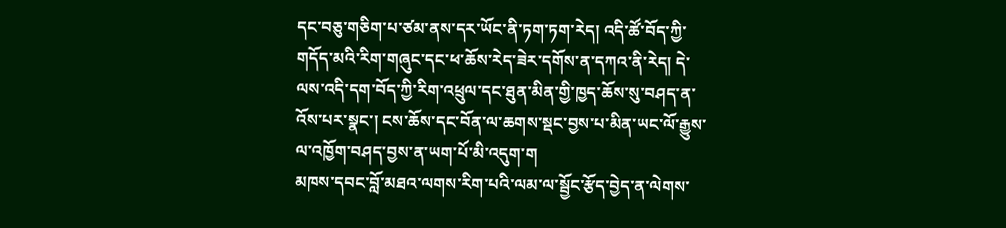དང་བཅུ་གཅིག་པ་ཙམ་ནས་དར་ཡོང་ནི་ཏག་ཏག་རེད། འདི་ཚོ་བོད་ཀྱི་གདོད་མའི་རིག་གཞུང་དང་ཕ་ཆོས་རེད་ཟེར་དགོས་ན་དཀའ་ནི་རེད། དེ་ལས་འདི་དག་བོད་ཀྱི་རིག་འཕྲུལ་དང་ཐུན་མིན་གྱི་ཁྱད་ཆོས་སུ་བཤད་ན་འོས་པར་སྣང་། ངས་ཆོས་དང་བོན་ལ་ཆགས་སྡང་བྱས་པ་མིན་ཡང་ལོ་རྒྱུས་ལ་འཁྱོག་བཤད་བྱས་ན་ཡག་པོ་མི་འདུག་ག
མཁས་དབང་བློ་མཐའ་ལགས་རིག་པའི་ལམ་ལ་སྦྱོང་རྩོད་བྱེད་ན་ལེགས་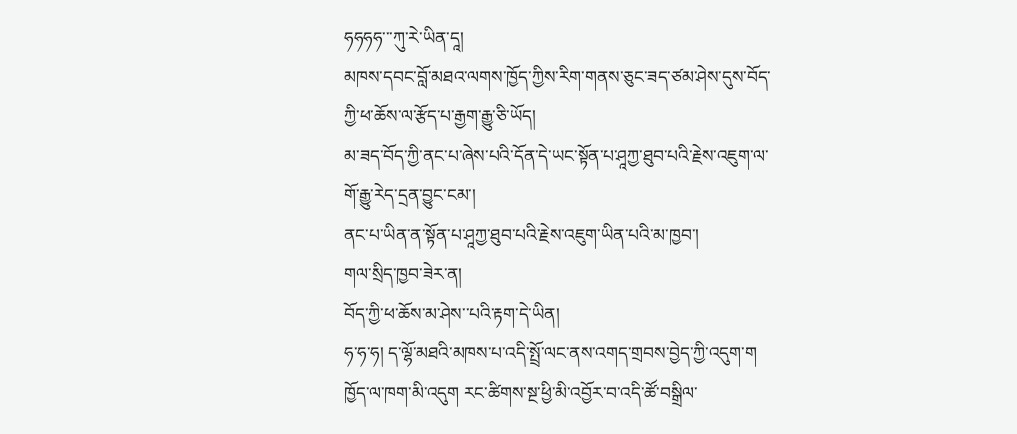ཧཧཧཧ་་་ཀུ་རེ་ཡིན་དཱ།
མཁས་དབང་བློ་མཐའ་ལགས་ཁྱོད་ཀྱིས་རིག་གནས་ཅུང་ཟད་ཙམ་ཤེས་དུས་བོད་ཀྱི་ཕ་ཆོས་ལ་རྩོད་པ་རྒྱག་རྒྱུ་ཅི་ཡོད།
མ་ཟད་བོད་ཀྱི་ནང་པ་ཞེས་པའི་དོན་དེ་ཡང་སྟོན་པ་ཤཱཀྱ་ཐུབ་པའི་རྗེས་འཇུག་ལ་གོ་རྒྱུ་རེད་དྲན་བྱུང་ངམ་།
ནང་པ་ཡིན་ན་སྟོན་པ་ཤཱཀྱ་ཐུབ་པའི་རྗེས་འཇུག་ཡིན་པའི་མ་ཁྱབ་།
གལ་སྲིད་ཁྱབ་ཟེར་ན།
བོད་ཀྱི་ཕ་ཆོས་མ་ཤེས་་པའི་རྟག་དེ་ཡིན།
ཧ་ཧ་ཧ། ད་ལྷོ་མཐའི་མཁས་པ་འདི་སྤྲོ་ལང་ནས་འགད་གྲབས་བྱེད་ཀྱི་འདུག་ག ཁྱོད་ལ་ཁག་མི་འདུག རང་ཚིགས་སྔ་ཕྱི་མི་འབྱོར་བ་འདི་ཚོ་བསྒྲིལ་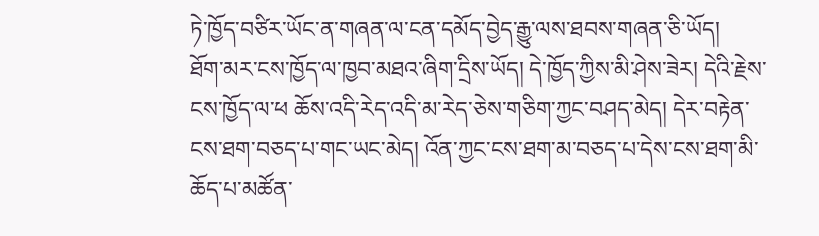ཏེ་ཁྱོད་བཙིར་ཡོང་ན་གཞན་ལ་ངན་དམོད་བྱེད་རྒྱུ་ལས་ཐབས་གཞན་ཅི་ཡོད།
ཐོག་མར་ངས་ཁྱོད་ལ་ཁྱབ་མཐའ་ཞིག་དྲིས་ཡོད། དེ་ཁྱོད་ཀྱིས་མི་ཤེས་ཟེར། དེའི་རྗེས་ངས་ཁྱོད་ལ་ཕ ཆོས་འདི་རེད་འདི་མ་རེད་ཅེས་གཅིག་ཀྱང་བཤད་མེད། དེར་བརྟེན་ངས་ཐག་བཅད་པ་གང་ཡང་མེད། འོན་ཀྱང་ངས་ཐག་མ་བཅད་པ་དེས་ངས་ཐག་མི་ཆོད་པ་མཚོན་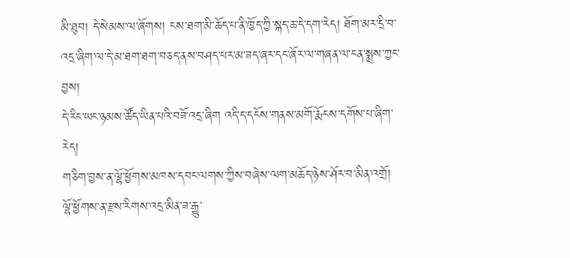མི་ཐུབ། དེ་སེམས་ལ་ཞོགས། ངས་ཐག་མི་ཆོད་པ་ནི་ཁྱོད་ཀྱི་སྐད་ཆ་དེ་དག་རེད། ཐོག་མར་དྲི་བ་འདྲ་ཞིག་ལ་དེ་མ་ཐག་ཐག་བཅད་ནས་བཤད་པར་མ་ཟད་ཞར་དང་ཞོར་ལ་གཞན་ལ་ངན་སྨྲས་ཀྱང་བྱས།
དེ་རིང་ཡང་ཉམས་ཚོད་ཡིན་པའི་བཟོ་འདྲ་ཞིག འདི་ད་དངོས་གནས་མགོ་རྨོངས་དགོས་པ་ཞིག་རེད།
གཅིག་བྱས་ན་ལྷོ་ཕྱོགས་མཁས་དབང་ལགས་ཀྱིས་བཞེས་ལག་མཆོད་ཉེས་ཤོར་བ་མིན་འགྲོ། ལྷོ་ཕྱོགས་ན་རྫས་རིགས་འདྲ་མིན་ཟ་རྒྱུ་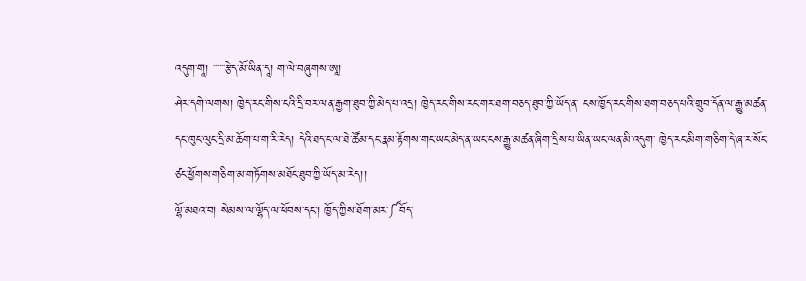འདུག་གཱ། ་་་་་་རྩེད་མོ་ཡིན་དཱ། ག་ལེ་བཞུགས་ཨཱ།
ཤེར་དགེ་ལགས། ཁྱེད་རང་གིས་ངའི་དྲི་བར་ལན་རྒྱག་ཐུབ་ཀྱི་མེད་པ་འདྲ། ཁྱེད་རང་གིས་རང་གར་ཐག་བཅད་ཐུབ་ཀྱི་ཡོད་ན་ ངས་ཁྱོད་རང་གིས་ཐག་བཅད་པའི་གྲུབ་དོན་ལ་རྒྱུ་མཚན་དང་ཁུང་ལུང་དྲི་མ་ཆོག་པ་ག་རི་རེད། དེའི་ཐད་ང་ལ་ཐེ་ཚོམ་དང་རྣམ་རྟོགས་གང་ཡང་མེད་ན་ཡང་ངས་རྒྱུ་མཚན་ཞིག་དྲིས་པ་ཡིན་ཡང་ལན་མི་འདུག་ ཁྱེད་རང་མིག་གཅིག་དེ་ཞ་ར་སོང་ཙང་ཕྱོགས་གཅིག་མ་གཏོགས་མཐོང་ཐུབ་ཀྱི་ཡོད་མ་རེད།།
ལྷོ་མཐའ་བ། སེམས་ལ་ལྷོད་ལ་ཕོབས་དང་། ཁྱོད་ཀྱིས་ཐོག་མར་༼བོད་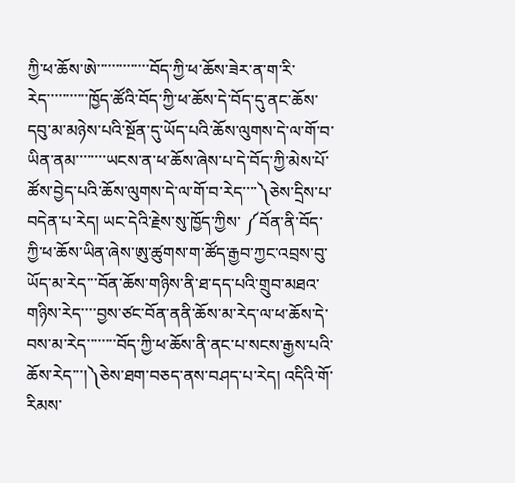ཀྱི་ཕ་ཆོས་ཨེ་་་་་་་་་་་་་་བོད་ཀྱི་ཕ་ཆོས་ཟེར་ན་ག་རི་རེད་་་་་་་་་་་ཁྱོད་ཚོའི་བོད་ཀྱི་ཕ་ཆོས་དེ་བོད་དུ་ནང་ཆོས་དབུ་མ་མཉེས་པའི་སྔོན་དུ་ཡོད་པའི་ཆོས་ལུགས་དེ་ལ་གོ་བ་ཡིན་ནམ་་་་་་་་ཡངས་ན་ཕ་ཆོས་ཞེས་པ་དེ་བོད་ཀྱི་མེས་པོ་ཚོས་བྱེད་པའི་ཆོས་ལུགས་དེ་ལ་གོ་བ་རེད་་་་༽ཅེས་དྲིས་པ་བདེན་པ་རེད། ཡང་དེའི་རྗེས་སུ་ཁྱོད་ཀྱིས་ ༼བོན་ནི་བོད་ཀྱི་ཕ་ཆོས་ཡིན་ཞེས་ཨུ་ཚུགས་ག་ཚོད་རྒྱབ་ཀྱང་འབྲས་བུ་ཡོད་མ་རེད་་་བོན་ཆོས་གཉིས་ནི་ཐ་དད་པའི་གྲུབ་མཐའ་གཉིས་རེད་་་་བྱས་ཙང་བོན་ནནི་ཆོས་མ་རེད་ལ་ཕ་ཆོས་དེ་བས་མ་རེད་་་་་་་་བོད་ཀྱི་ཕ་ཆོས་ནི་ནང་པ་སངས་རྒྱས་པའི་ཆོས་རེད་་་།༽ཅེས་ཐག་བཅད་ནས་བཤད་པ་རེད། འདིའི་གོ་རིམས་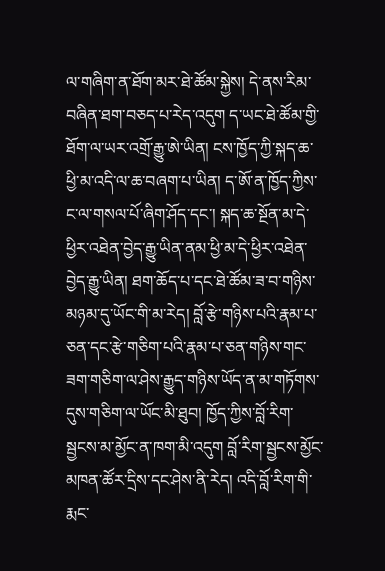ལ་གཞིག་ན་ཐོག་མར་ཐེ་ཚོམ་སྐྱེས། དེ་ནས་རིམ་བཞིན་ཐག་བཅད་པ་རེད་འདུག ད་ཡང་ཐེ་ཚོམ་གྱི་ཐོག་ལ་ཡར་འགྲོ་རྒྱུ་ཨེ་ཡིན། ངས་ཁྱོད་ཀྱི་སྐད་ཆ་ཕྱི་མ་འདི་ལ་ཆ་བཞག་པ་ཡིན། ད་ཨོ་ན་ཁྱོད་ཀྱིས་ང་ལ་གསལ་པོ་ཞིག་ཤོད་དང་། སྐད་ཆ་སྔོན་མ་དེ་ཕྱིར་འཐེན་བྱེད་རྒྱུ་ཡིན་ནམ་ཕྱི་མ་དེ་ཕྱིར་འཐེན་བྱེད་རྒྱུ་ཡིན། ཐག་ཆོད་པ་དང་ཐེ་ཚོམ་ཟ་བ་གཉིས་མཉམ་དུ་ཡོང་གི་མ་རེད། བློ་རྩེ་གཉིས་པའི་རྣམ་པ་ཅན་དང་རྩེ་གཅིག་པའི་རྣམ་པ་ཅན་གཉིས་གང་ཟག་གཅིག་ལ་ཤེས་རྒྱུད་གཉིས་ཡོད་ན་མ་གཏོགས་དུས་གཅིག་ལ་ཡོང་མི་ཐུབ། ཁྱོད་ཀྱིས་བློ་རིག་སྦྱངས་མ་མྱོང་ན་ཁག་མི་འདུག བློ་རིག་སྦྱངས་མྱོང་མཁན་ཚོར་དྲིས་དང་ཤེས་ནི་རེད། འདི་བློ་རིག་གི་རྨང་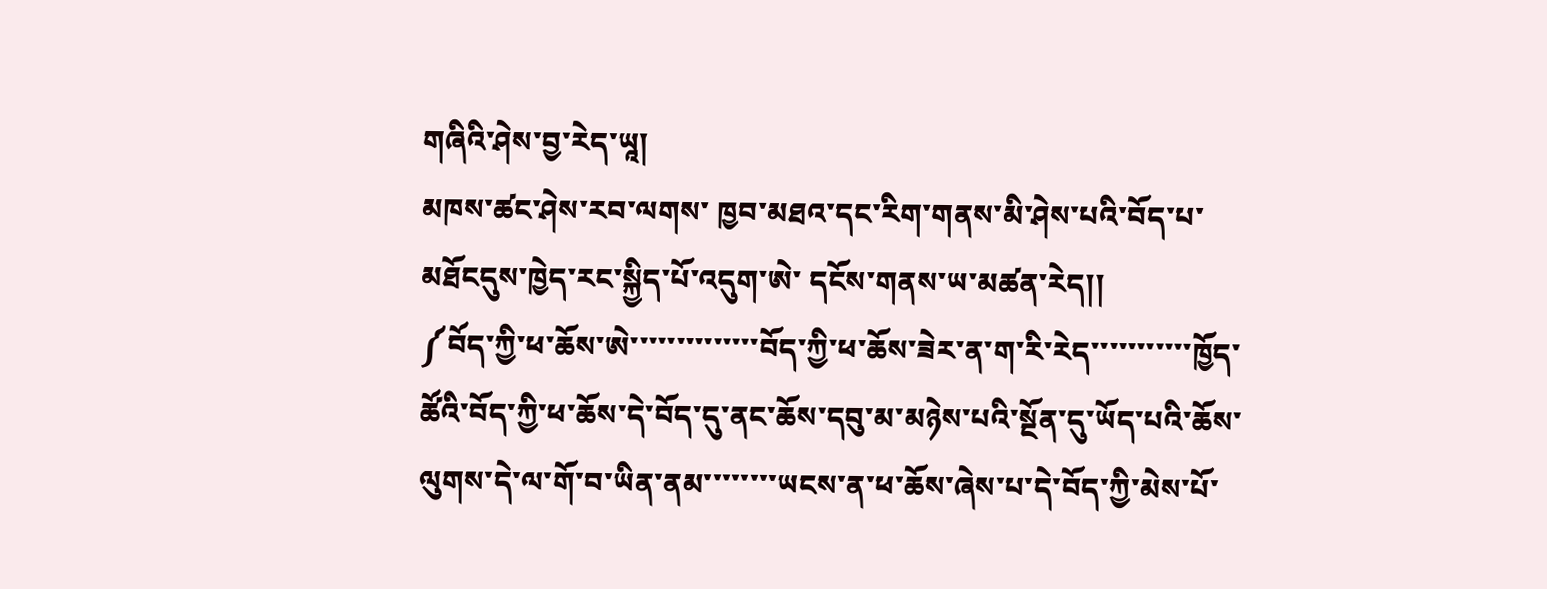གཞིའི་ཤེས་བྱ་རེད་ཡཱ།
མཁས་ཚང་ཤེས་རབ་ལགས་ ཁྱབ་མཐའ་དང་རིག་གནས་མི་ཤེས་པའི་བོད་པ་མཐོངདུས་ཁྱེད་རང་སྐྱིད་པོ་འདུག་ཨེ་ དངོས་གནས་ཡ་མཚན་རེད།།
༼བོད་ཀྱི་ཕ་ཆོས་ཨེ་་་་་་་་་་་་་་བོད་ཀྱི་ཕ་ཆོས་ཟེར་ན་ག་རི་རེད་་་་་་་་་་་ཁྱོད་ཚོའི་བོད་ཀྱི་ཕ་ཆོས་དེ་བོད་དུ་ནང་ཆོས་དབུ་མ་མཉེས་པའི་སྔོན་དུ་ཡོད་པའི་ཆོས་ལུགས་དེ་ལ་གོ་བ་ཡིན་ནམ་་་་་་་་ཡངས་ན་ཕ་ཆོས་ཞེས་པ་དེ་བོད་ཀྱི་མེས་པོ་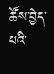ཚོས་བྱེད་པའི་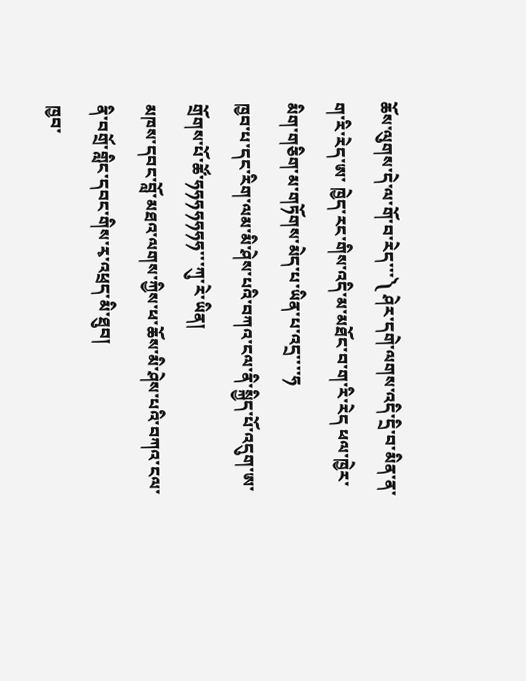ཆོས་ལུགས་དེ་ལ་གོ་བ་རེད་་་༽ ཤེར་དགེ་ལགས་འདི་དྲི་བ་མིན་ན་ག་རི་རེད་ཨ་ ཁྱེད་རང་གིས་འདི་མ་མཐོང་བ་ག་རི་རེད ཕལ་ཁྱེར་མིག་གཅིག་མ་གཏོགས་མེད་པ་ཡིན་པ་འདྲ་་་་ཧ
ཁྱབ་པ་དང་རིག་ལམ་མི་ཤེས་པའི་བཀའ་ངལ་ནི་སྐྱིད་པོ་འདུག་ཨ་གྲོགས་པོ་ཚོ་ཧཧཧཧཧཧཧ་་་ཀུ་རེ་ཡིན།
མཁས་དབང་བློ་མཐའ་ལགས་ཀྱིས་ཕ་ཆོས་མི་ཤེས་པའི་བཀའ་ངལ་ནི་བགྲོ་གླིང་དབང་གིས་རྭ་འཕྲད་མི་ཐུབ།
ཁྱབ་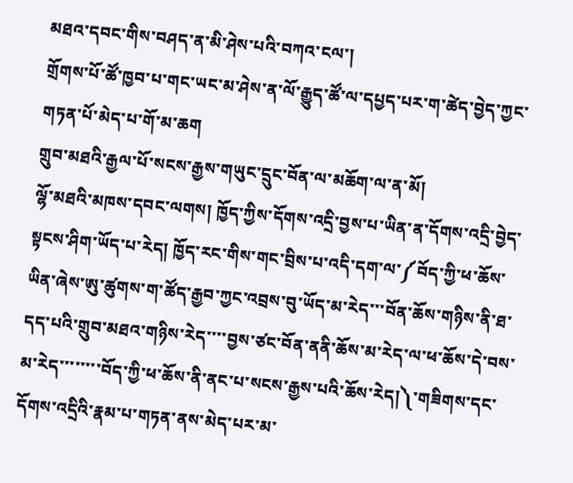མཐའ་དབང་གིས་བཤད་ན་མི་ཤེས་པའི་བཀའ་ངལ་།
གྲོགས་པོ་ཚོ་ཁྱབ་པ་གང་ཡང་མ་ཤེས་ན་ལོ་རྒྱུད་ཚོ་ལ་དཔྱད་པར་ག་ཚེད་བྱེད་ཀྱང་གཏན་པོ་མེད་པ་གོ་མ་ཆག
གྲུབ་མཐའི་རྒྱལ་པོ་སངས་རྒྱས་གཡུང་དྲུང་བོན་ལ་མཆོག་ལ་ན་མོ།
ལྷོ་མཐའི་མཁས་དབང་ལགས། ཁྱོད་ཀྱིས་དོགས་འདྲི་བྱས་པ་ཡིན་ན་དོགས་འདྲི་བྱེད་སྟངས་ཤིག་ཡོད་པ་རེད། ཁྱོད་རང་གིས་གང་བྲིས་པ་འདི་དག་ལ་༼བོད་ཀྱི་ཕ་ཆོས་ཡིན་ཞེས་ཨུ་ཚུགས་ག་ཚོད་རྒྱབ་ཀྱང་འབྲས་བུ་ཡོད་མ་རེད་་་བོན་ཆོས་གཉིས་ནི་ཐ་དད་པའི་གྲུབ་མཐའ་གཉིས་རེད་་་་བྱས་ཙང་བོན་ནནི་ཆོས་མ་རེད་ལ་ཕ་ཆོས་དེ་བས་མ་རེད་་་་་་་་བོད་ཀྱི་ཕ་ཆོས་ནི་ནང་པ་སངས་རྒྱས་པའི་ཆོས་རེད།༽་གཟིགས་དང་དོགས་འདྲིའི་རྣམ་པ་གཏན་ནས་མེད་པར་མ་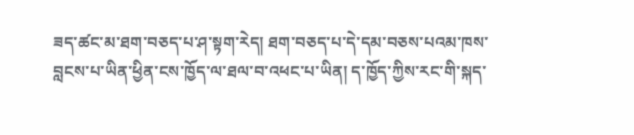ཟད་ཚང་མ་ཐག་བཅད་པ་ཤ་སྟག་རེད། ཐག་བཅད་པ་དེ་དམ་བཅས་པའམ་ཁས་བླངས་པ་ཡིན་ཕྱིན་ངས་ཁྱོད་ལ་ཐལ་བ་འཕང་པ་ཡིན། ད་ཁྱོད་ཀྱིས་རང་གི་སྐད་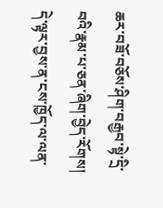ཆར་བཟོ་བཅོས་ཤིག་བརྒྱབ་སྟེ་དྲི་བའི་རྣམ་པ་ཅན་ཞིག་བྱེད་རོགས། དེ་ལྟར་བྱས་ན་ངས་ཁྱོད་ལ་ལན་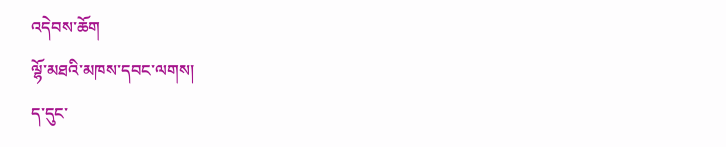འདེབས་ཆོག
ལྷོ་མཐའི་མཁས་དབང་ལགས།
ད་དུང་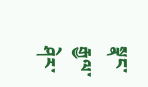སྣང་རྒྱལ་ཤེར་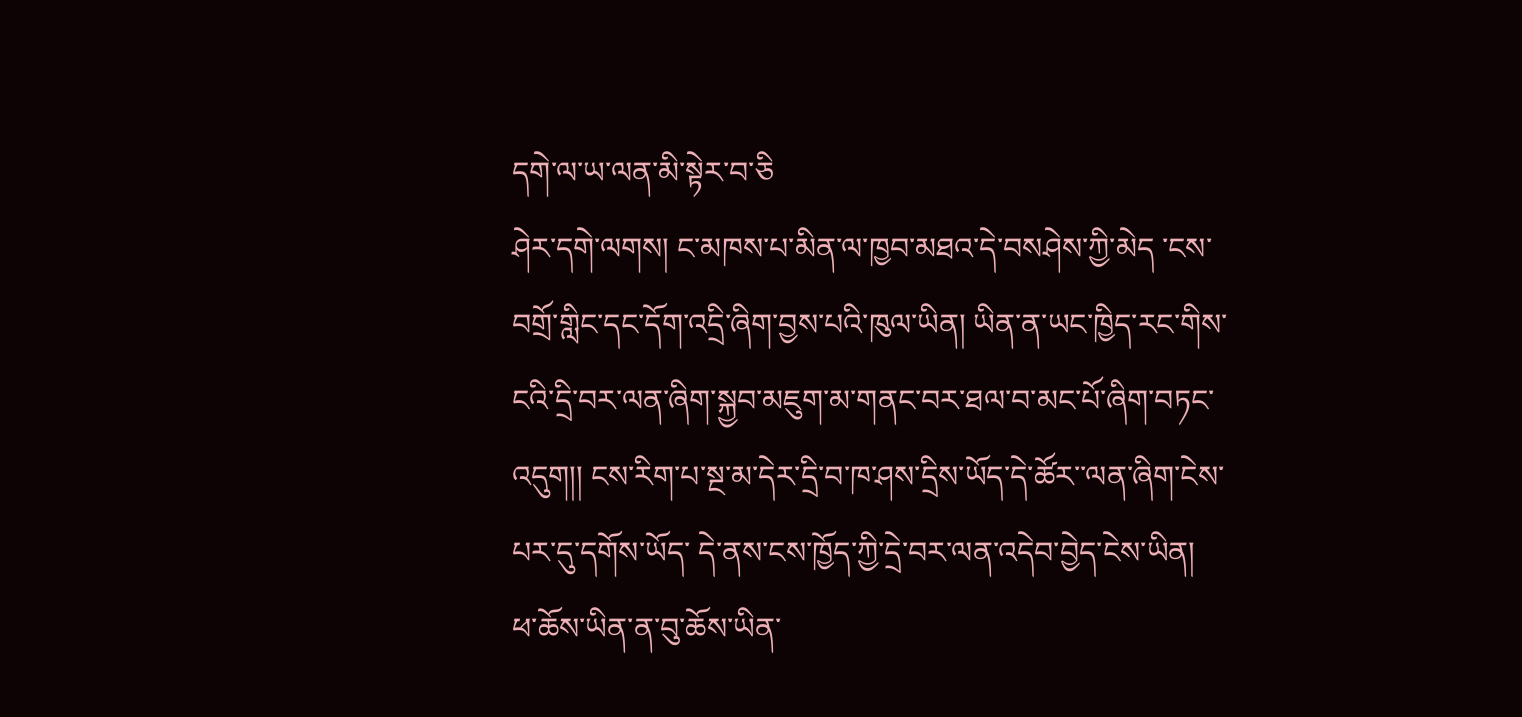དགེ་ལ་ཡ་ལན་མི་སྟེར་བ་ཅི
ཤེར་དགེ་ལགས། ང་མཁས་པ་མིན་ལ་ཁྱབ་མཐའ་དེ་བསཤེས་ཀྱི་མེད ་ངས་བགྲོ་གླིང་དང་དོག་འདྲི་ཞིག་བྱས་པའི་ཁུལ་ཡིན། ཡིན་ན་ཡང་ཁྱིད་རང་གིས་ངའི་དྲི་བར་ལན་ཞིག་སྐྱབ་མཇུག་མ་གནང་བར་ཐལ་བ་མང་པོ་ཞིག་བཏང་འདུག།། ངས་རིག་པ་སྔ་མ་དེར་དྲི་བ་ཁ་ཤས་དྲིས་ཡོད་དེ་ཚོར་་ལན་ཞིག་ངེས་པར་དུ་དགོས་ཡོད་ དེ་ནས་ངས་ཁྱོད་ཀྱི་དྲེ་བར་ལན་འདེབ་བྱེད་ངེས་ཡིན།
ཕ་ཆོས་ཡིན་ན་བུ་ཆོས་ཡིན་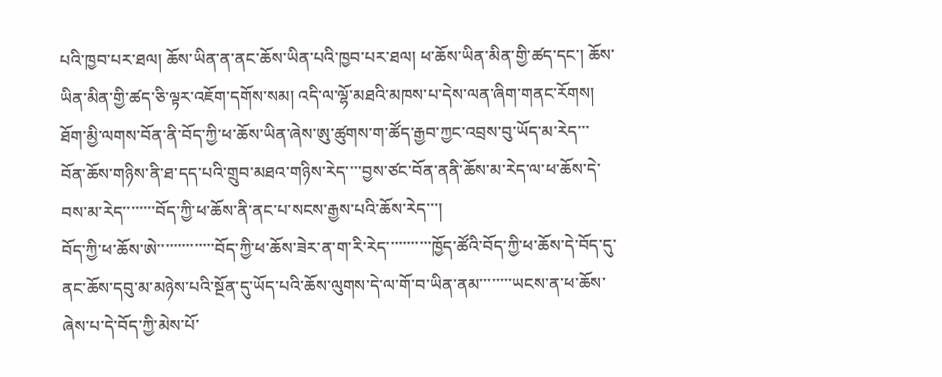པའི་ཁྱབ་པར་ཐལ། ཆོས་ཡིན་ན་ནང་ཆོས་ཡིན་པའི་ཁྱབ་པར་ཐལ། ཕ་ཆོས་ཡིན་མིན་གྱི་ཚད་དང་། ཆོས་ཡིན་མིན་གྱི་ཚད་ཅི་ལྟར་འཇོག་དགོས་སམ། འདི་ལ་ལྷོ་མཐའི་མཁས་པ་དེས་ལན་ཞིག་གནང་རོགས།
ཐོག་མྱི་ལགས་བོན་ནི་བོད་ཀྱི་ཕ་ཆོས་ཡིན་ཞེས་ཨུ་ཚུགས་ག་ཚོད་རྒྱབ་ཀྱང་འབྲས་བུ་ཡོད་མ་རེད་་་བོན་ཆོས་གཉིས་ནི་ཐ་དད་པའི་གྲུབ་མཐའ་གཉིས་རེད་་་་བྱས་ཙང་བོན་ནནི་ཆོས་མ་རེད་ལ་ཕ་ཆོས་དེ་བས་མ་རེད་་་་་་་་བོད་ཀྱི་ཕ་ཆོས་ནི་ནང་པ་སངས་རྒྱས་པའི་ཆོས་རེད་་་།
བོད་ཀྱི་ཕ་ཆོས་ཨེ་་་་་་་་་་་་་་བོད་ཀྱི་ཕ་ཆོས་ཟེར་ན་ག་རི་རེད་་་་་་་་་་་ཁྱོད་ཚོའི་བོད་ཀྱི་ཕ་ཆོས་དེ་བོད་དུ་ནང་ཆོས་དབུ་མ་མཉེས་པའི་སྔོན་དུ་ཡོད་པའི་ཆོས་ལུགས་དེ་ལ་གོ་བ་ཡིན་ནམ་་་་་་་་ཡངས་ན་ཕ་ཆོས་ཞེས་པ་དེ་བོད་ཀྱི་མེས་པོ་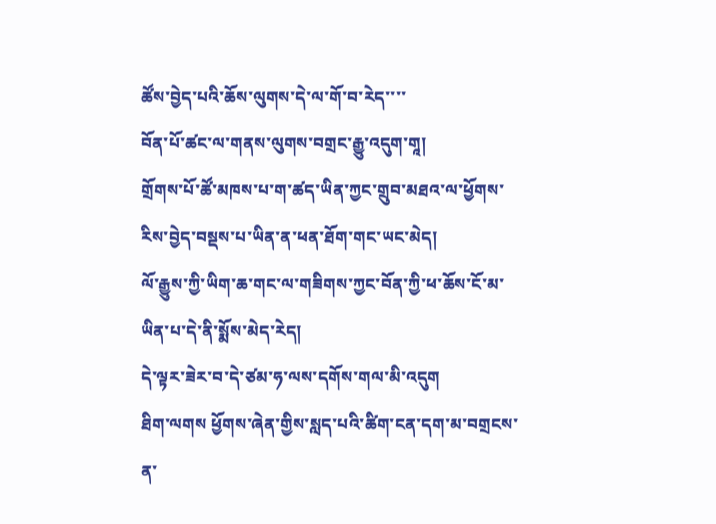ཚོས་བྱེད་པའི་ཆོས་ལུགས་དེ་ལ་གོ་བ་རེད་་་་
བོན་པོ་ཚང་ལ་གནས་ལུགས་བགྲང་རྒྱུ་འདུག་གཱ།
གྲོགས་པོ་ཚོ་མཁས་པ་ག་ཚད་ཡིན་ཀྱང་གྲུབ་མཐའ་ལ་ཕྱོགས་རིས་བྱེད་བསྡས་པ་ཡིན་ན་ཕན་ཐོག་གང་ཡང་མེད།
ལོ་རྒྱུས་ཀྱི་ཡིག་ཆ་གང་ལ་གཟིགས་ཀྱང་བོན་ཀྱི་ཕ་ཆོས་ངོ་མ་ཡིན་པ་དེ་ནི་སྨོས་མེད་རེད།
དེ་ལྟར་ཟེར་བ་དེ་ཙམ་ཧ་ལས་དགོས་གལ་མི་འདུག
ཐིག་ལགས ཕྱོགས་ཞེན་གྱིས་སླད་པའི་ཚིག་ངན་དག་མ་བགྲངས་ན་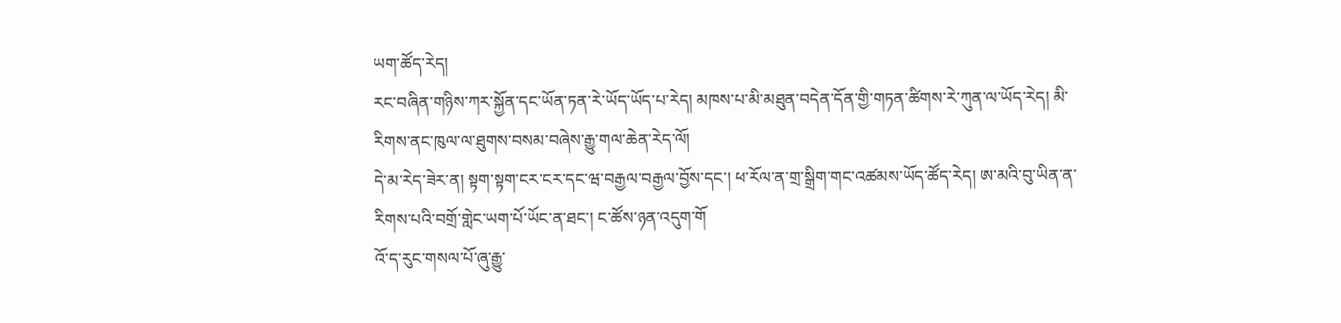ཡག་ཚོད་རེད།
རང་བཞིན་གཉིས་ཀར་སྐྱོན་དང་ཡོན་ཏན་རེ་ཡོད་ཡོད་པ་རེད། མཁས་པ་མི་མཐུན་བདེན་དོན་གྱི་གཏན་ཚིགས་རེ་ཀུན་ལ་ཡོད་རེད། མི་རིགས་ནང་ཁུལ་ལ་ཐུགས་བསམ་བཞེས་རྒྱུ་གལ་ཆེན་རེད་ལོ།
དེ་མ་རེད་ཟེར་ན། སྟག་སྟག་ངར་ངར་དང་ཝ་བརྒྱལ་བརྒྱལ་བྱོས་དང་། ཕ་རོལ་ན་གྲ་སྒྲིག་གང་འཚམས་ཡོད་ཚོད་རེད། ཨ་མའི་བུ་ཡིན་ན་རིགས་པའི་བགྲོ་གླེང་ཡག་པོ་ཡོང་ན་ཐང་། ང་ཚོས་ཉན་འདུག་གོ
འོ་ད་རུང་གསལ་པོ་ཞུ་རྒྱུ་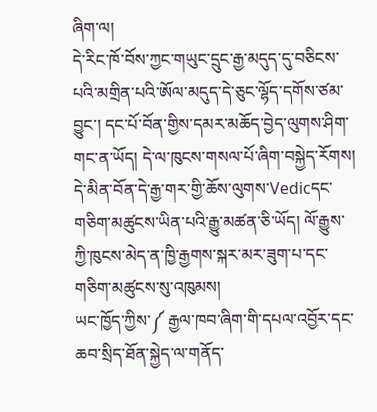ཞིག་ལ།
དེ་རིང་ཁོ་བོས་ཀྱང་གཡུང་དྲུང་རྒྱ་མདུད་དུ་བཅིངས་པའི་མགྲིན་པའི་ཨོལ་མདུད་དེ་ཅུང་ལྷོད་དགོས་ཙམ་བྱུང་། དང་པོ་བོན་གྱིས་དམར་མཆོད་བྱེད་ལུགས་ཤིག་གང་ན་ཡོད། དེ་ལ་ཁུངས་གསལ་པོ་ཞིག་བསྐྱེད་རོགས། དེ་མིན་བོན་དེ་རྒྱ་གར་གྱི་ཆོས་ལུགས་Vedicདང་གཅིག་མཚུངས་ཡིན་པའི་རྒྱུ་མཚན་ཅི་ཡོད། ལོ་རྒྱུས་ཀྱི་ཁུངས་མེད་ན་ཁྱི་རྒྱགས་སྐར་མར་ཟུག་པ་དང་གཅིག་མཚུངས་སུ་འཁུམས།
ཡང་ཁྱོད་ཀྱིས་༼ རྒྱལ་ཁབ་ཞིག་གི་དཔལ་འབྱོར་དང་ཆབ་སྲིད་ཐོན་སྐྱེད་ལ་གནོད་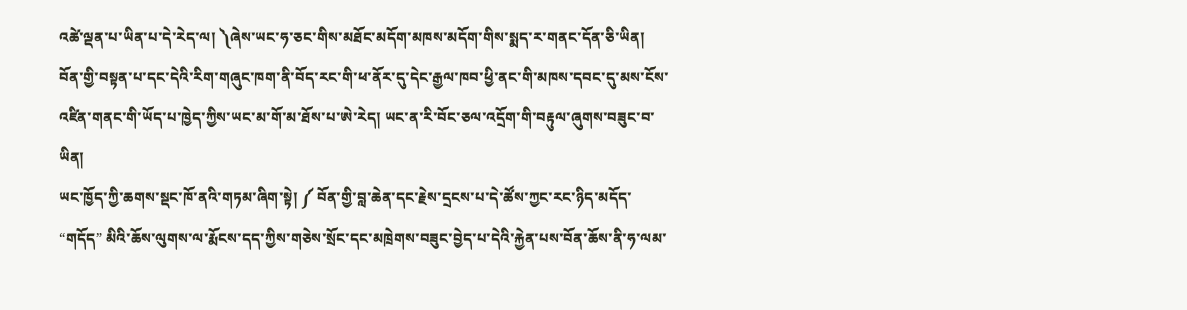འཚེ་ལྡན་པ་ཡིན་པ་དེ་རེད་ལ། ༽ཞེས་ཡང་ཧ་ཅང་གིས་མཐོང་མདོག་མཁས་མདོག་གིས་སྨད་ར་གནང་དོན་ཅི་ཡིན། བོན་གྱི་བསྟན་པ་དང་དེའི་རིག་གཞུང་ཁག་ནི་བོད་རང་གི་ཕ་ནོར་དུ་དེང་རྒྱལ་ཁབ་ཕྱི་ནང་གི་མཁས་དབང་དུ་མས་ངོས་འཛིན་གནང་གི་ཡོད་པ་ཁྱེད་ཀྱིས་ཡང་མ་གོ་མ་ཐོས་པ་ཨེ་རེད། ཡང་ན་རི་བོང་ཅལ་འདྲོག་གི་བརྟུལ་ཞུགས་བཟུང་བ་ཡིན།
ཡང་ཁྱོད་ཀྱི་ཆགས་སྡང་ཁོ་ནའི་གཏམ་ཞིག་སྟེ། ༼ བོན་གྱི་བླ་ཆེན་དང་རྗེས་དྲངས་པ་དེ་ཚོས་ཀྱང་རང་ཉིད་མདོད་ “གདོད” མིའི་ཆོས་ལུགས་ལ་རྨོངས་དད་ཀྱིས་གཅེས་སྲོང་དང་མཁྲེགས་བཟུང་བྱེད་པ་དེའི་རྐྱེན་པས་བོན་ཆོས་ནི་ཧ་ལམ་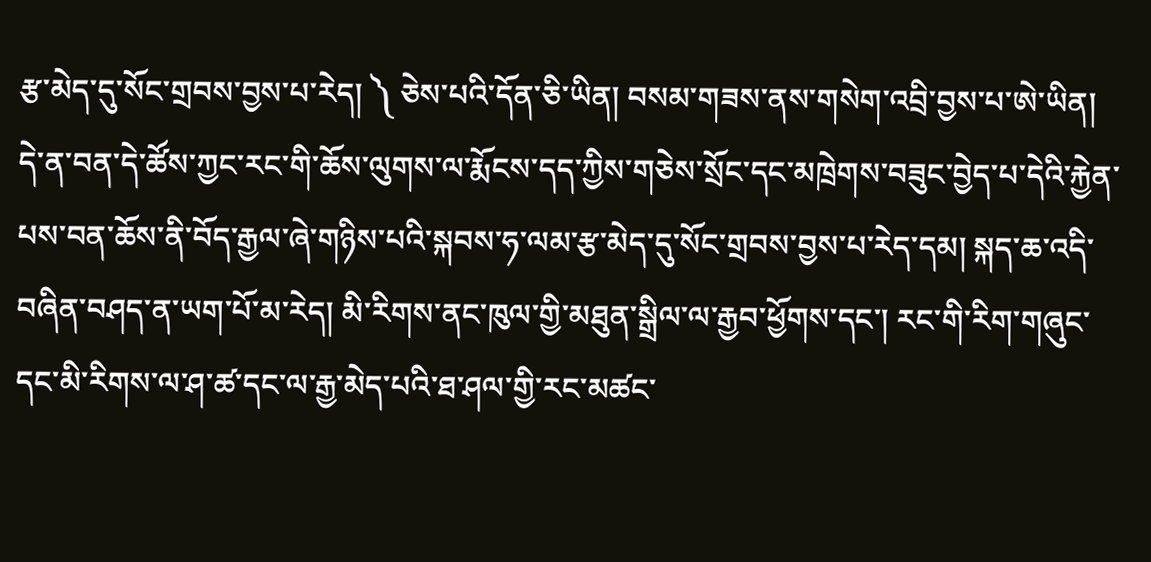རྩ་མེད་དུ་སོང་གྲབས་བྱས་པ་རེད། ༽ ཅེས་པའི་དོན་ཅི་ཡིན། བསམ་གཟས་ནས་གསེག་འབྲི་བྱས་པ་ཨེ་ཡིན།
དེ་ན་བན་དེ་ཚོས་ཀྱང་རང་གི་ཆོས་ལུགས་ལ་རྨོངས་དད་ཀྱིས་གཅེས་སྲོང་དང་མཁྲེགས་བཟུང་བྱེད་པ་དེའི་རྐྱེན་པས་བན་ཆོས་ནི་བོད་རྒྱལ་ཞེ་གཉིས་པའི་སྐབས་ཧ་ལམ་རྩ་མེད་དུ་སོང་གྲབས་བྱས་པ་རེད་དམ། སྐད་ཆ་འདི་བཞིན་བཤད་ན་ཡག་པོ་མ་རེད། མི་རིགས་ནང་ཁུལ་གྱི་མཐུན་སྒྲིལ་ལ་རྒྱབ་ཕྱོགས་དང་། རང་གི་རིག་གཞུང་དང་མི་རིགས་ལ་ཤ་ཚ་དང་ལ་རྒྱ་མེད་པའི་ཐ་ཤལ་གྱི་རང་མཚང་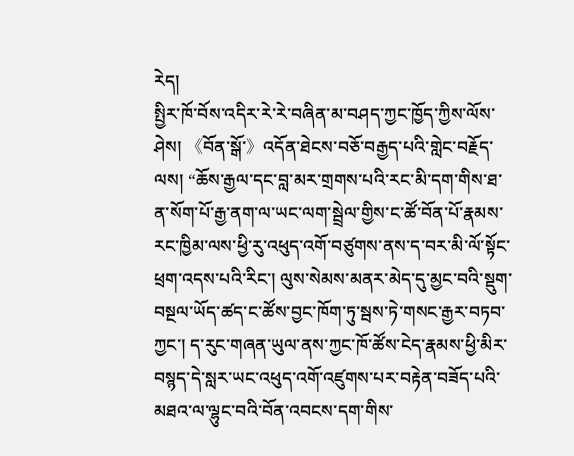རེད།
སྤྱིར་ཁོ་བོས་འདིར་རེ་རེ་བཞིན་མ་བཤད་ཀྱང་ཁྱོད་ཀྱིས་ལོས་ཤེས། 《བོན་སྒོ་》འདོན་ཐེངས་བཅོ་བརྒྱད་པའི་གླེང་བརྗོད་ལས། “ཆོས་རྒྱལ་དང་བླ་མར་གྲགས་པའི་རང་མི་དག་གིས་ཐ་ན་སོག་པོ་རྒྱ་ནག་ལ་ཡང་ལག་སྦྲེལ་གྱིས་ང་ཚོ་བོན་པོ་རྣམས་རང་ཁྱིམ་ལས་ཕྱི་རུ་འཕུད་འགོ་བཙུགས་ནས་ད་བར་མི་ལོ་སྟོང་ཕྲག་འདས་པའི་རིང་། ལུས་སེམས་མནར་མེད་དུ་མྱང་བའི་སྡུག་བསྔལ་ཡོད་ཚད་ང་ཚོས་བྱང་ཁོག་ཏུ་སྦས་ཏེ་གསང་རྒྱར་བཏབ་ཀྱང་། ད་རུང་གཞན་ཡུལ་ནས་ཀྱང་ཁོ་ཚོས་ངེད་རྣམས་ཕྱི་མིར་བསྙད་དེ་སླར་ཡང་འཕུད་འགོ་འཛུགས་པར་བརྟེན་བཟོད་པའི་མཐའ་ལ་ལྷུང་བའི་བོན་འབངས་དག་གིས་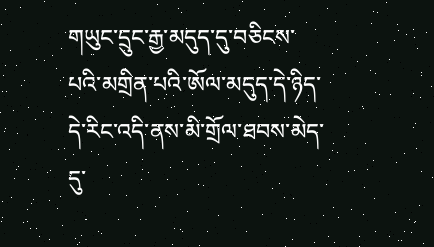གཡུང་དྲུང་རྒྱ་མདུད་དུ་བཅིངས་པའི་མགྲིན་པའི་ཨོལ་མདུད་དེ་ཉིད་དེ་རིང་འདི་ནས་མི་གྲོལ་ཐབས་མེད་དུ་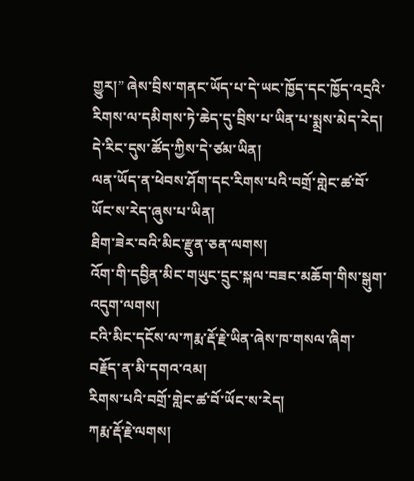གྱུར།” ཞེས་བྲིས་གནང་ཡོད་པ་དེ་ཡང་ཁྱོད་དང་ཁྱོད་འདྲའི་རིགས་ལ་དམིགས་ཏེ་ཆེད་དུ་བྲིས་པ་ཡིན་པ་སྨྲས་མེད་རེད།
དེ་རིང་དུས་ཚོད་ཀྱིས་དེ་ཙམ་ཡིན།
ལན་ཡོད་ན་ཕེབས་ཤོག་དང་རིགས་པའི་བགྲོ་གླེང་ཚ་བོ་ཡོང་ས་རེད་ཞུས་པ་ཡིན།
ཐིག་ཟེར་བའི་མིང་རྫུན་ཅན་ལགས།
འོག་གི་དབྱིན་མིང་གཡུང་དྲུང་སྐལ་བཟང་མཆོག་གིས་སྒུག་འདུག་ལགས།
ངའི་མིང་དངོས་ལ་ཀརྨ་རྡོ་རྗེ་ཡིན་ཞེས་ཁ་གསལ་ཞིག་བརྗོད་ན་མི་དགའ་འམ།
རིགས་པའི་བགྲོ་གླེང་ཚ་བོ་ཡོང་ས་རེད།
ཀརྨ་རྡོ་རྗེ་ལགས།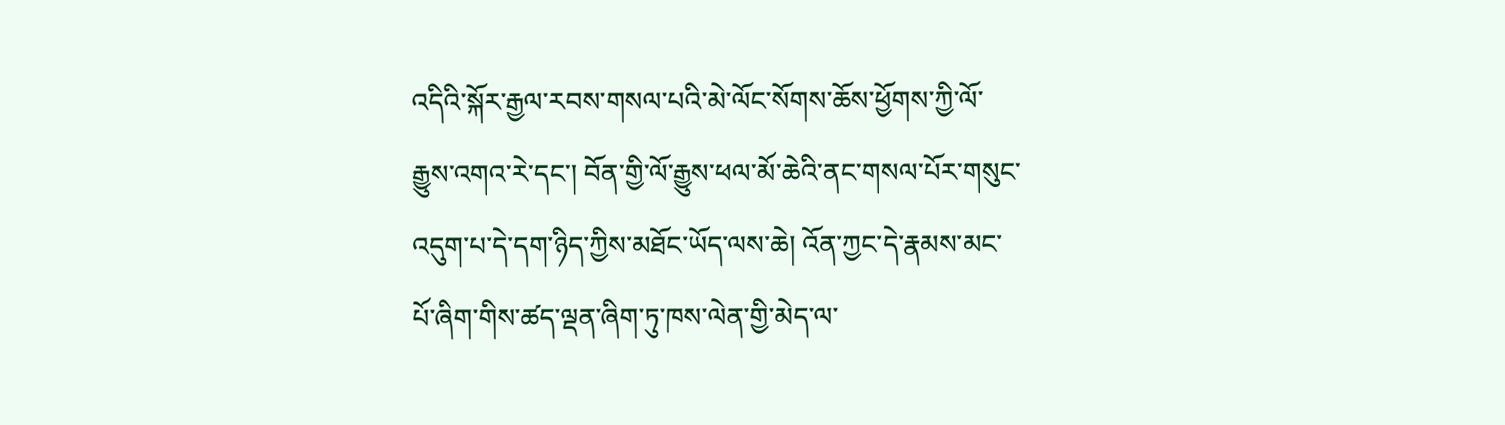འདིའི་སྐོར་རྒྱལ་རབས་གསལ་པའི་མེ་ལོང་སོགས་ཆོས་ཕྱོགས་ཀྱི་ལོ་རྒྱུས་འགའ་རེ་དང་། བོན་གྱི་ལོ་རྒྱུས་ཕལ་མོ་ཆེའི་ནང་གསལ་པོར་གསུང་འདུག་པ་དེ་དག་ཉིད་ཀྱིས་མཐོང་ཡོད་ལས་ཆེ། འོན་ཀྱང་དེ་རྣམས་མང་པོ་ཞིག་གིས་ཚད་ལྡན་ཞིག་ཏུ་ཁས་ལེན་གྱི་མེད་ལ་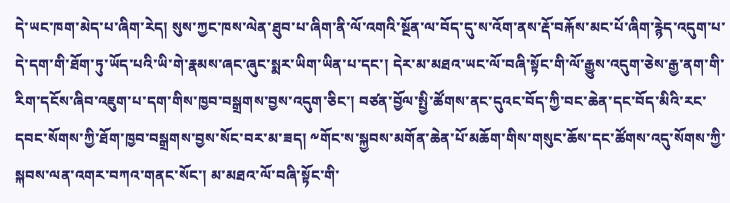དེ་ཡང་ཁག་མེད་པ་ཞིག་རེད། སུས་ཀྱང་ཁས་ལེན་ཐུབ་པ་ཞིག་ནི་ལོ་འགའི་སྔོན་ལ་བོད་དུ་ས་འོག་ནས་རྡོ་བརྐོས་མང་པོ་ཞིག་རྙེད་འདུག་པ་དེ་དག་གི་ཐོག་ཏུ་ཡོད་པའི་ཡི་གེ་རྣམས་ཞང་ཞུང་སྨར་ཡིག་ཡིན་པ་དང་། དེར་མ་མཐའ་ཡང་ལོ་བཞི་སྟོང་གི་ལོ་རྒྱུས་འདུག་ཅེས་རྒྱ་ནག་གི་རིག་དངོས་ཞིབ་འཇུག་པ་དག་གིས་ཁྱབ་བསྒྲགས་བྱས་འདུག་ཅིང་། བཙན་བྱོལ་སྤྱི་ཚོགས་ནང་དུའང་བོད་ཀྱི་བང་ཆེན་དང་བོད་མིའི་རང་དབང་སོགས་ཀྱི་ཐོག་ཁྱབ་བསྒྲགས་བྱས་སོང་བར་མ་ཟད། ༸གོང་ས་སྐྱབས་མགོན་ཆེན་པོ་མཆོག་གིས་གསུང་ཆོས་དང་ཚོགས་འདུ་སོགས་ཀྱི་སྐབས་ལན་འགར་བཀའ་གནང་སོང་། མ་མཐའ་ལོ་བཞི་སྟོང་གི་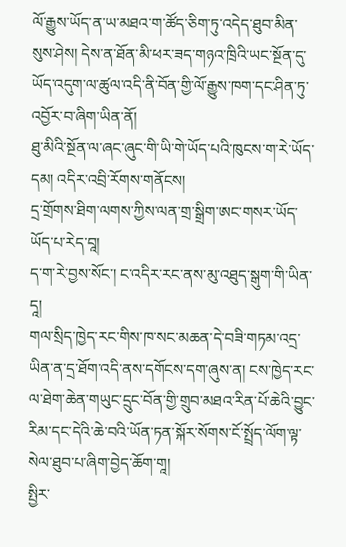ལོ་རྒྱུས་ཡོད་ན་ཡ་མཐའ་ག་ཚོད་ཅིག་ཏུ་འདེད་ཐུབ་མིན་སུས་ཤེས། དེས་ན་ཐོན་མི་ཕར་ཟད་གཉའ་ཁྲིའི་ཡང་སྔོན་དུ་ཡོད་འདུག་ལ་ཚུལ་འདི་ནི་བོན་གྱི་ལོ་རྒྱུས་ཁག་དང་ཤིན་ཏུ་འབྱོར་བ་ཞིག་ཡིན་ནོ།
ཐུ་མིའི་སྔོན་ལ་ཞང་ཞུང་གི་ཡི་གེ་ཡོད་པའི་ཁུངས་ག་རེ་ཡོད་དམ། འདིར་འབྲི་རོགས་གནོངས།
དྲ་གྲོགས་ཐིག་ལགས་ཀྱིས་ལན་གྲ་སྒྲིག་ཨང་གསར་ཡོད་ཡོད་པ་རེད་བཱ།
ད་ག་རེ་བྱས་སོང་། ང་འདིར་རང་ནས་མུ་འཐུད་སྒུག་གི་ཡིན་དཱ།
གལ་སྲིད་ཁྱེད་རང་གིས་ཁ་སང་མཆན་དེ་བཟི་གཏམ་འདྲ་ཡིན་ན་དྲ་ཐོག་འདི་ནས་དགོངས་དག་ཞུས་ན། ངས་ཁྱེད་རང་ལ་ཐེག་ཆེན་གཡུང་དྲུང་བོན་གྱི་གྲུབ་མཐའ་རིན་པོ་ཆེའི་བྱུང་རིམ་དང་དེའི་ཆེ་བའི་ཡོན་ཏན་སྐོར་སོགས་ངོ་སྤྲོད་ལོག་ལྟ་སེལ་ཐུབ་པ་ཞིག་བྱེད་ཆོག་གཱ།
སྤྱིར་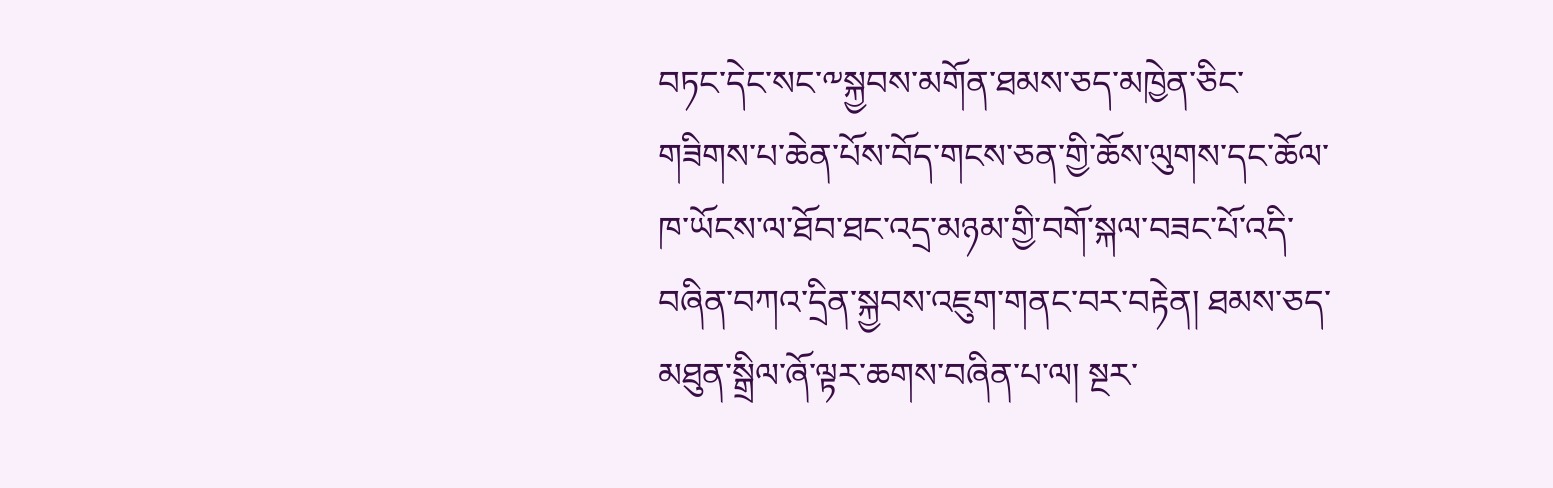བཏང་དེང་སང་༸སྐྱབས་མགོན་ཐམས་ཅད་མཁྱེན་ཅིང་གཟིགས་པ་ཆེན་པོས་བོད་གངས་ཅན་གྱི་ཆོས་ལུགས་དང་ཆོལ་ཁ་ཡོངས་ལ་ཐོབ་ཐང་འདྲ་མཉམ་གྱི་བགོ་སྐལ་བཟང་པོ་འདི་བཞིན་བཀའ་དྲིན་སྐྱབས་འཇུག་གནང་བར་བརྟེན། ཐམས་ཅད་མཐུན་སྒྲིལ་ཞོ་ལྟར་ཆགས་བཞིན་པ་ལ། སྔར་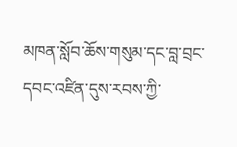མཁན་སློབ་ཆོས་གསུམ་དང་བླ་བྲང་དབང་འཛིན་དུས་རབས་ཀྱི་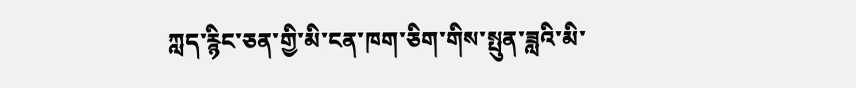ཀླད་རྙིང་ཅན་གྱི་མི་ངན་ཁག་ཅིག་གིས་སྤུན་ཟླའི་མི་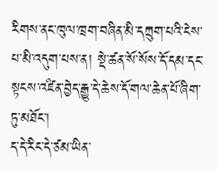རིགས་ནང་ཁུལ་ཁྲག་བཞིན་མི་དཀྲུག་པའི་ངེས་པ་མི་འདུག་པས་ན། སྡེ་ཚན་སོ་སོས་དོ་དམ་དང་སྟངས་འཛིན་བྱེད་རྒྱུ་དེ་ཆེས་དོ་གལ་ཆེན་པོ་ཞིག་ཏུ་མཐོང་།
ད་དེ་རིང་དེ་ཙམ་ཡིན་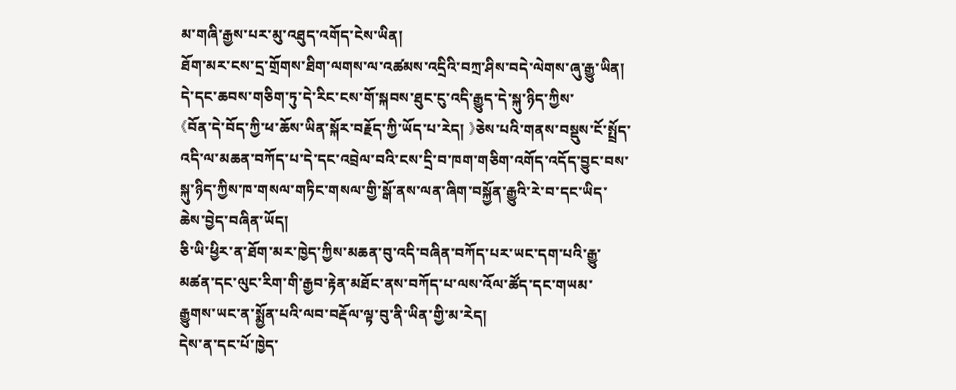མ་གཞི་རྒྱས་པར་མུ་འཐུད་འགོད་ངེས་ཡིན།
ཐོག་མར་ངས་དྲ་གྲོགས་ཐིག་ལགས་ལ་འཚམས་འདྲིའི་བཀྲ་ཤིས་བདེ་ལེགས་ཞུ་རྒྱུ་ཡིན།
དེ་དང་ཆབས་གཅིག་ཏུ་དེ་རིང་ངས་གོ་སྐབས་ཐུང་ངུ་འདི་རྒྱུད་དེ་སྐུ་ཉིད་ཀྱིས་
《བོན་དེ་བོད་ཀྱི་ཕ་ཆོས་ཡིན་སྐོར་བརྗོད་ཀྱི་ཡོད་པ་རེད། 》ཅེས་པའི་གནས་བསྡུས་ངོ་སྤྲོད་འདི་ལ་མཆན་བཀོད་པ་དེ་དང་འབྲེལ་བའི་ངས་དྲི་བ་ཁག་གཅིག་འགོད་འདོད་བྱུང་བས་སྐུ་ཉིད་ཀྱིས་ཁ་གསལ་གཏིང་གསལ་གྱི་སྒོ་ནས་ལན་ཞིག་བསྐྱོན་རྒྱུའི་རེ་བ་དང་ཡིད་ཆེས་བྱེད་བཞིན་ཡོད།
ཅི་ཡི་ཕྱིར་ན་ཐོག་མར་ཁྱེད་ཀྱིས་མཆན་བུ་འདི་བཞིན་བཀོད་པར་ཡང་དག་པའི་རྒྱུ་མཚན་དང་ལུང་རིག་གི་རྒྱབ་རྟེན་མཐོང་ནས་བཀོད་པ་ལས་འོལ་ཚོད་དང་གཡམ་རྒྱུགས་ཡང་ན་སྨྱོན་པའི་ལབ་བརྡོལ་ལྟ་བུ་ནི་ཡིན་གྱི་མ་རེད།
དེས་ན་དང་པོ་ཁྱེད་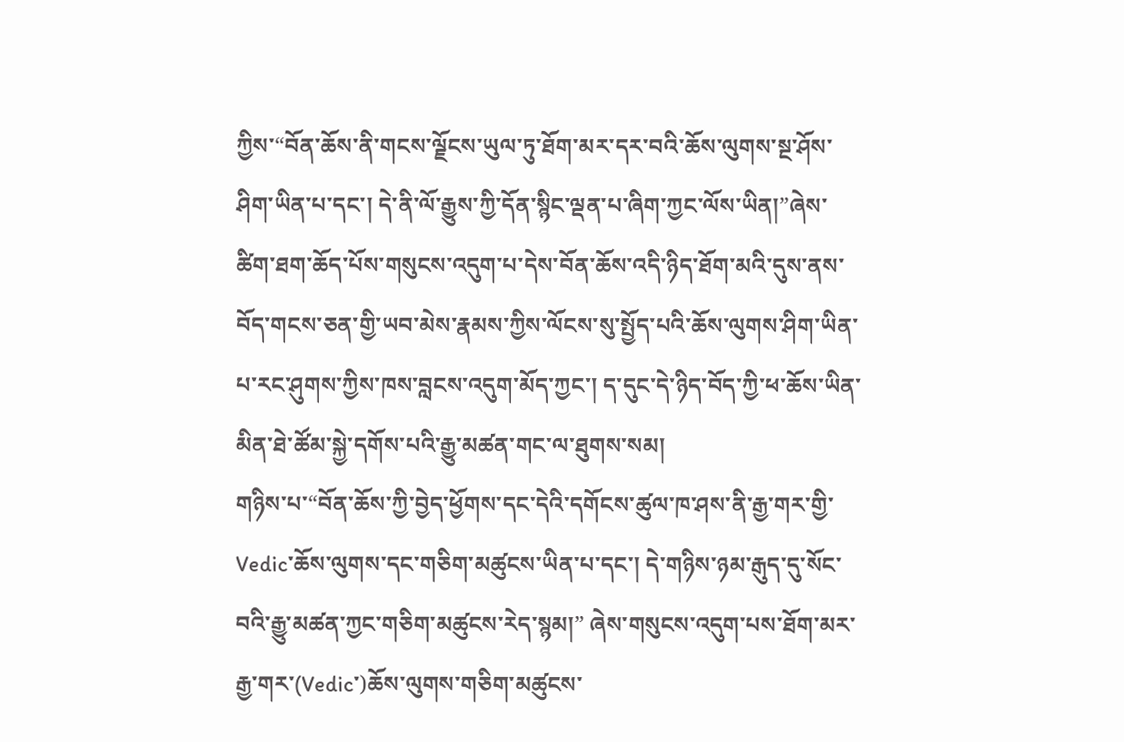ཀྱིས་“བོན་ཆོས་ནི་གངས་ལྗོངས་ཡུལ་ཏུ་ཐོག་མར་དར་བའི་ཆོས་ལུགས་སྔ་ཤོས་ཤིག་ཡིན་པ་དང་། དེ་ནི་ལོ་རྒྱུས་ཀྱི་དོན་སྙིང་ལྡན་པ་ཞིག་ཀྱང་ལོས་ཡིན།”ཞེས་ཚིག་ཐག་ཆོད་པོས་གསུངས་འདུག་པ་དེས་བོན་ཆོས་འདི་ཉིད་ཐོག་མའི་དུས་ནས་བོད་གངས་ཅན་གྱི་ཡབ་མེས་རྣམས་ཀྱིས་ལོངས་སུ་སྤྱོད་པའི་ཆོས་ལུགས་ཤིག་ཡིན་པ་རང་ཤུགས་ཀྱིས་ཁས་བླངས་འདུག་མོད་ཀྱང་། ད་དུང་དེ་ཉིད་བོད་ཀྱི་ཕ་ཆོས་ཡིན་མིན་ཐེ་ཚོམ་སྐྱེ་དགོས་པའི་རྒྱུ་མཚན་གང་ལ་ཐུགས་སམ།
གཉིས་པ་“བོན་ཆོས་ཀྱི་བྱེད་ཕྱོགས་དང་དེའི་དགོངས་ཚུལ་ཁ་ཤས་ནི་རྒྱ་གར་གྱི་Vedic་ཆོས་ལུགས་དང་གཅིག་མཚུངས་ཡིན་པ་དང་། དེ་གཉིས་ཉམ་རྒུད་དུ་སོང་བའི་རྒྱུ་མཚན་ཀྱང་གཅིག་མཚུངས་རེད་སྙམ།” ཞེས་གསུངས་འདུག་པས་ཐོག་མར་རྒྱ་གར་(Vedic་)ཆོས་ལུགས་གཅིག་མཚུངས་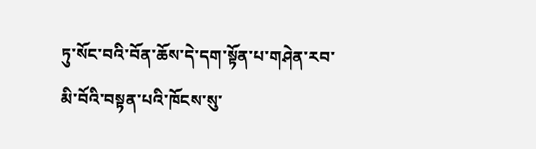ཏུ་སོང་བའི་བོན་ཆོས་དེ་དག་སྟོན་པ་གཤེན་རབ་མི་བོའི་བསྟན་པའི་ཁོངས་སུ་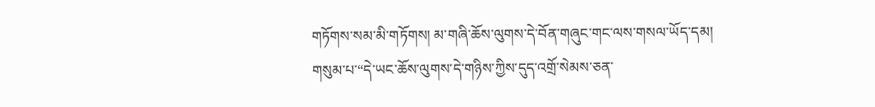གཏོགས་སམ་མི་གཏོགས། མ་གཞི་ཆོས་ལུགས་དེ་བོན་གཞུང་གང་ལས་གསལ་ཡོད་དམ།
གསུམ་པ་“དེ་ཡང་ཆོས་ལུགས་དེ་གཉིས་ཀྱིས་དུད་འགྲོ་སེམས་ཅན་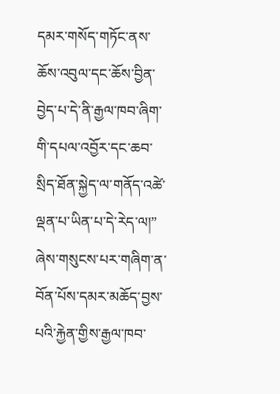དམར་གསོད་གཏོང་ནས་ཆོས་འབུལ་དང་ཆོས་བྱིན་བྱེད་པ་དེ་ནི་རྒྱལ་ཁབ་ཞིག་གི་དཔལ་འབྱོར་དང་ཆབ་སྲིད་ཐོན་སྐྱེད་ལ་གནོད་འཚེ་ལྡན་པ་ཡིན་པ་དེ་རེད་ལ།” ཞེས་གསུངས་པར་གཞིག་ན་བོན་པོས་དམར་མཆོད་བྱས་པའི་རྐྱེན་གྱིས་རྒྱལ་ཁབ་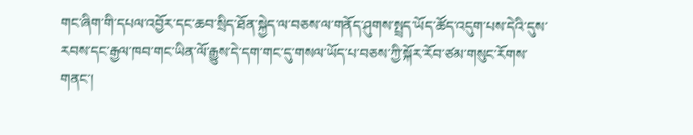གང་ཞིག་གི་དཔལ་འབྱོར་དང་ཆབ་སྲིད་ཐོན་སྐྱེད་ལ་བཅས་ལ་གནོད་ཤུགས་སྤྲད་ཡོད་ཚོད་འདུག་པས་དེའི་དུས་རབས་དང་རྒྱལ་ཁབ་གང་ཡིན་ལོ་རྒྱུས་དེ་དག་གང་དུ་གསལ་ཡོད་པ་བཅས་ཀྱི་སྐོར་རོབ་ཙམ་གསུང་རོགས་གནང་།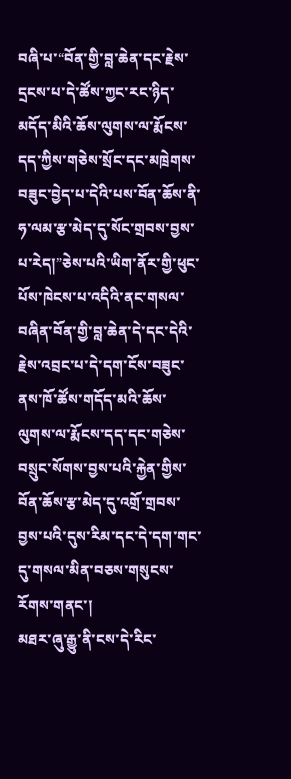བཞི་པ་“བོན་གྱི་བླ་ཆེན་དང་རྗེས་དྲངས་པ་དེ་ཚོས་ཀྱང་རང་ཉིད་མདོད་མིའི་ཆོས་ལུགས་ལ་རྨོངས་དད་ཀྱིས་གཅེས་སྲོང་དང་མཁྲེགས་བཟུང་བྱེད་པ་དེའི་པས་བོན་ཆོས་ནི་ཧ་ལམ་རྩ་མེད་དུ་སོང་གྲབས་བྱས་པ་རེད།”ཅེས་པའི་ཡིག་ནོར་གྱི་ཕུང་པོས་ཁེངས་པ་འདིའི་ནང་གསལ་བཞིན་བོན་གྱི་བླ་ཆེན་དེ་དང་དེའི་རྗེས་འབྲང་པ་དེ་དག་ངོས་བཟུང་ནས་ཁོ་ཚོས་གདོད་མའི་ཆོས་ལུགས་ལ་རྨོངས་དད་དང་གཅེས་བསྲུང་སོགས་བྱས་པའི་རྐྱེན་གྱིས་བོན་ཆོས་རྩ་མེད་དུ་འགྲོ་གྲབས་བྱས་པའི་དུས་རིམ་དང་དེ་དག་གང་དུ་གསལ་མིན་བཅས་གསུངས་རོགས་གནང་།
མཐར་ཞུ་རྒྱུ་ནི་ངས་དེ་རིང་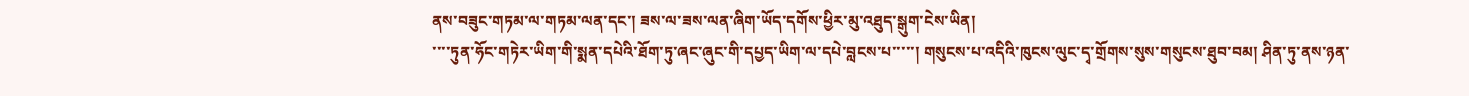ནས་བཟུང་གཏམ་ལ་གཏམ་ལན་དང་། ཟས་ལ་ཟས་ལན་ཞིག་ཡོད་དགོས་ཕྱིར་མུ་འཐུད་སྒུག་ངེས་ཡིན།
་་་་ཏུན་ཧོང་གཏེར་ཡིག་གི་སྨན་དཔེའི་ཐོག་ཏུ་ཞང་ཞུང་གི་དཔྱད་ཡིག་ལ་དཔེ་བླངས་པ་་་་་། གསུངས་པ་འདིའི་ཁུངས་ལུང་དྭ་གྲོགས་སུས་གསུངས་ཐུབ་བམ། ཤིན་ཏུ་ནས་ཉན་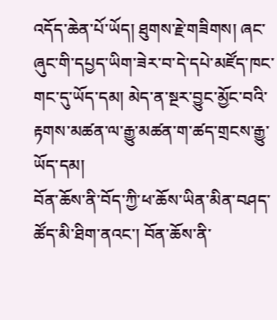འདོད་ཆེན་པོ་ཡོད། ཐུགས་རྗེ་གཟིགས། ཞང་ཞུང་གི་དཔྱད་ཡིག་ཟེར་བ་དེ་དཔེ་མཛོད་ཁང་གང་དུ་ཡོད་དམ། མེད་ན་སྔར་བྱུང་མྱོང་བའི་རྟགས་མཚན་ལ་རྒྱུ་མཚན་ག་ཚད་གྲངས་རྒྱུ་ཡོད་དམ།
བོན་ཆོས་ནི་བོད་ཀྱི་ཕ་ཆོས་ཡིན་མིན་བཤད་ཚོད་མི་ཐིག་ནའང་། བོན་ཆོས་ནི་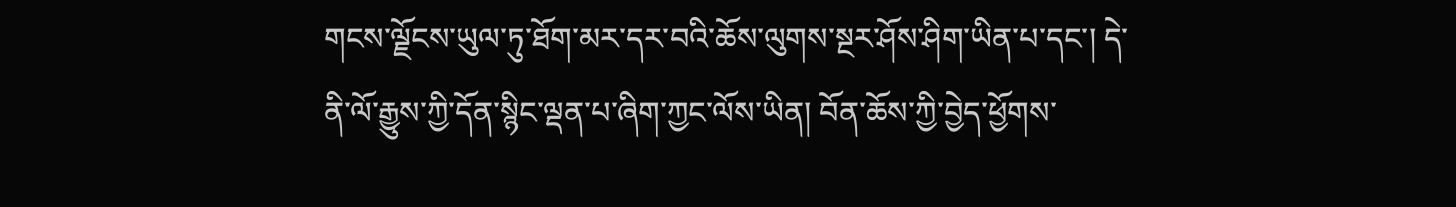གངས་ལྗོངས་ཡུལ་ཏུ་ཐོག་མར་དར་བའི་ཆོས་ལུགས་སྔར་ཤོས་ཤིག་ཡིན་པ་དང་། དེ་ནི་ལོ་རྒྱུས་ཀྱི་དོན་སྙིང་ལྡན་པ་ཞིག་ཀྱང་ལོས་ཡིན། བོན་ཆོས་ཀྱི་བྱེད་ཕྱོགས་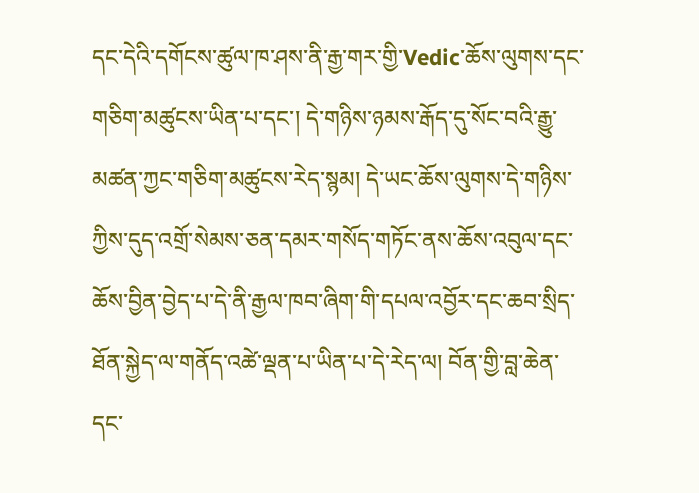དང་དེའི་དགོངས་ཚུལ་ཁ་ཤས་ནི་རྒྱ་གར་གྱི་Vedic་ཆོས་ལུགས་དང་གཅིག་མཚུངས་ཡིན་པ་དང་། དེ་གཉིས་ཉམས་རྒོད་དུ་སོང་བའི་རྒྱུ་མཚན་ཀྱང་གཅིག་མཚུངས་རེད་སྙམ། དེ་ཡང་ཆོས་ལུགས་དེ་གཉིས་ཀྱིས་དུད་འགྲོ་སེམས་ཅན་དམར་གསོད་གཏོང་ནས་ཆོས་འབུལ་དང་ཆོས་བྱིན་བྱེད་པ་དེ་ནི་རྒྱལ་ཁབ་ཞིག་གི་དཔལ་འབྱོར་དང་ཆབ་སྲིད་ཐོན་སྐྱེད་ལ་གནོད་འཚེ་ལྡན་པ་ཡིན་པ་དེ་རེད་ལ། བོན་གྱི་བླ་ཆེན་དང་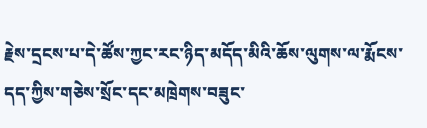རྗེས་དྲངས་པ་དེ་ཚོས་ཀྱང་རང་ཉིད་མདོད་མིའི་ཆོས་ལུགས་ལ་རྨོངས་དད་ཀྱིས་གཅེས་སྲོང་དང་མཁྲེགས་བཟུང་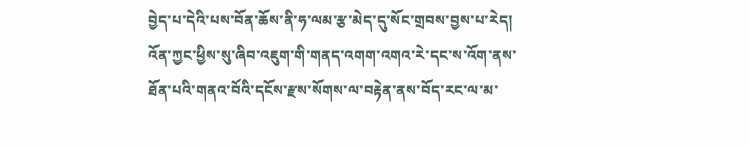བྱེད་པ་དེའི་པས་བོན་ཆོས་ནི་ཧ་ལམ་རྩ་མེད་དུ་སོང་གྲབས་བྱས་པ་རེད།
འོན་ཀྱང་ཕྱིས་སུ་ཞིབ་འཇུག་གི་གནད་འགག་འགའ་རེ་དང་ས་འོག་ནས་ཐོན་པའི་གནའ་བོའི་དངོས་རྫས་སོགས་ལ་བརྟེན་ནས་བོད་རང་ལ་མ་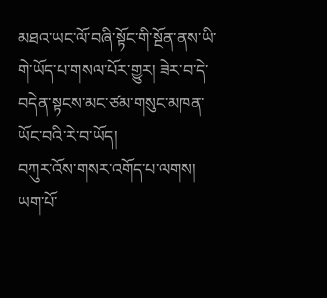མཐའ་ཡང་ལོ་བཞི་སྟོང་གི་སྔོན་ནས་ཡི་གེ་ཡོད་པ་གསལ་པོར་གྱུར། ཟེར་བ་དེ་བདེན་སྟངས་མང་ཙམ་གསུང་མཁན་ཡོང་བའི་རེ་བ་ཡོད།
བཀུར་འོས་གསར་འགོད་པ་ལགས།
ཡག་པོ་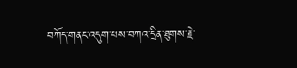བཀོད་གནང་འདུག་པས་བཀའ་དྲིན་ཐུགས་རྗེ་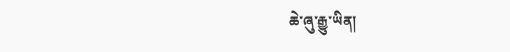ཆེ་ཞུ་རྒྱུ་ཡིན།